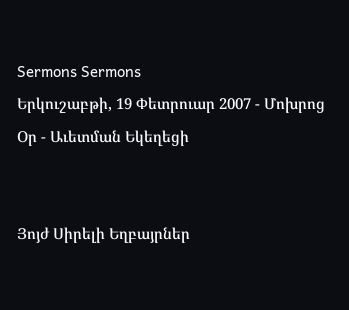Sermons Sermons
Երկուշաբթի, 19 Փետրուար 2007 - Մոխրոց Օր - Աւետման Եկեղեցի


Յոյժ Սիրելի Եղբայրներ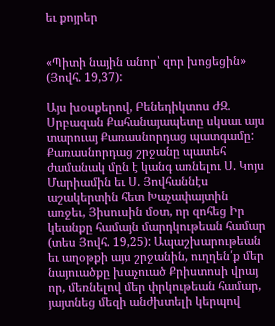եւ քոյրեր


«Պիտի նային անոր՝ զոր խոցեցին» (Յովհ. 19,37):

Այս խօսքերով, Բենեդիկտոս ԺԶ. Սրբազան Քահանայապետը սկսաւ այս տարուայ Քառասնորդաց պատգամը: Քառասնորդաց շրջանը պատեհ ժամանակ մըն է կանգ առնելու Ս. Կոյս Մարիամին եւ Ս. Յովհաննէս աշակերտին հետ Խաչափայտին առջեւ, Յիսուսին մօտ, որ զոհեց Իր կեանքը համայն մարդկութեան համար (տես Յովհ. 19,25): Ապաշխարութեան եւ աղօթքի այս շրջանին, ուղղեն՛ք մեր նայուածքը խաչուած Քրիստոսի վրայ որ, մեռնելով մեր փրկութեան համար, յայտնեց մեզի անժխտելի կերպով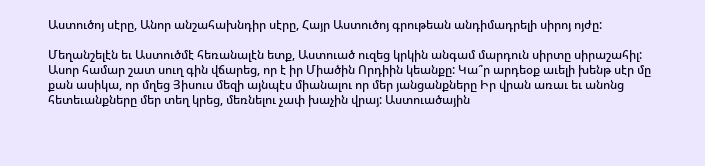Աստուծոյ սէրը, Անոր անշահախնդիր սէրը, Հայր Աստուծոյ գրութեան անդիմադրելի սիրոյ ոյժը:

Մեղանշելէն եւ Աստուծմէ հեռանալէն ետք, Աստուած ուզեց կրկին անգամ մարդուն սիրտը սիրաշահիլ: Ասոր համար շատ սուղ գին վճարեց, որ է իր Միածին Որդիին կեանքը: Կա՞ր արդեօք աւելի խենթ սէր մը քան ասիկա, որ մղեց Յիսուս մեզի այնպէս միանալու որ մեր յանցանքները Իր վրան առաւ եւ անոնց հետեւանքները մեր տեղ կրեց, մեռնելու չափ խաչին վրայ: Աստուածային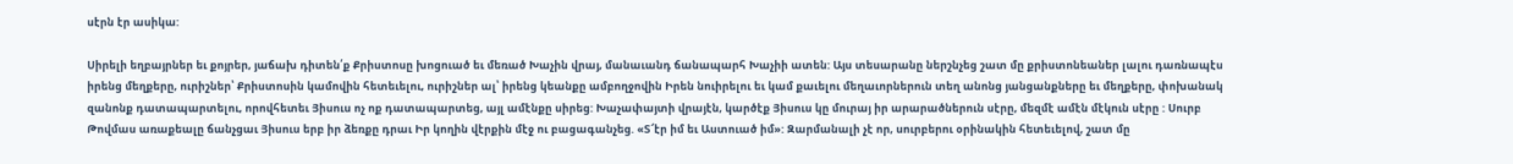սէրն էր ասիկա:

Սիրելի եղբայրներ եւ քոյրեր, յաճախ դիտեն՛ք Քրիստոսը խոցուած եւ մեռած Խաչին վրայ, մանաւանդ ճանապարհ Խաչիի ատեն: Այս տեսարանը ներշնչեց շատ մը քրիստոնեաներ լալու դառնապէս իրենց մեղքերը, ուրիշներ՝ Քրիստոսին կամովին հետեւելու, ուրիշներ ալ՝ իրենց կեանքը ամբողջովին Իրեն նուիրելու եւ կամ քաւելու մեղաւորներուն տեղ անոնց յանցանքները եւ մեղքերը, փոխանակ զանոնք դատապարտելու, որովհետեւ Յիսուս ոչ ոք դատապարտեց, այլ ամէնքը սիրեց: Խաչափայտի վրայէն, կարծէք Յիսուս կը մուրայ իր արարածներուն սէրը, մեզմէ ամէն մէկուն սէրը : Սուրբ Թովմաս առաքեալը ճանչցաւ Յիսուս երբ իր ձեռքը դրաւ Իր կողին վէրքին մէջ ու բացագանչեց. «Տ՜էր իմ եւ Աստուած իմ»: Զարմանալի չէ որ, սուրբերու օրինակին հետեւելով, շատ մը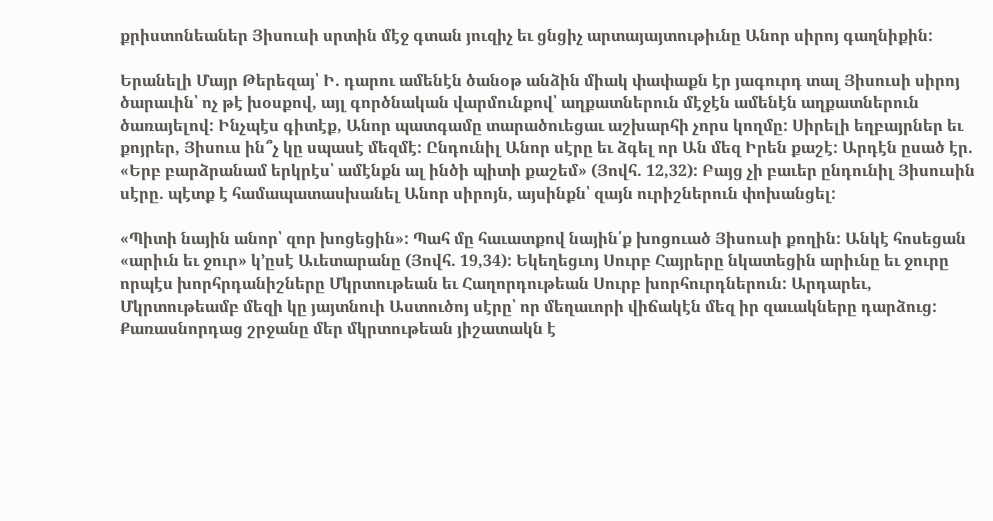քրիստոնեաներ Յիսուսի սրտին մէջ գտան յուզիչ եւ ցնցիչ արտայայտութիւնը Անոր սիրոյ գաղնիքին:

Երանելի Մայր Թերեզայ՝ Ի. դարու ամենէն ծանօթ անձին միակ փափաքն էր յագուրդ տալ Յիսուսի սիրոյ ծարաւին՝ ոչ թէ խօսքով, այլ գործնական վարմունքով՝ աղքատներուն մէջէն ամենէն աղքատներուն ծառայելով: Ինչպէս գիտէք, Անոր պատգամը տարածուեցաւ աշխարհի չորս կողմը: Սիրելի եղբայրներ եւ քոյրեր, Յիսուս ին՞չ կը սպասէ մեզմէ: Ընդունիլ Անոր սէրը եւ ձգել որ Ան մեզ Իրեն քաշէ: Արդէն ըսած էր. «Երբ բարձրանամ երկրէս՝ ամէնքն ալ ինծի պիտի քաշեմ» (Յովհ. 12,32): Բայց չի բաւեր ընդունիլ Յիսուսին սէրը. պէտք է համապատասխանել Անոր սիրոյն, այսինքն՝ զայն ուրիշներուն փոխանցել:

«Պիտի նային անոր՝ զոր խոցեցին»: Պահ մը հաւատքով նային՛ք խոցուած Յիսուսի քողին: Անկէ հոսեցան «արիւն եւ ջուր» կ’ըսէ Աւետարանը (Յովհ. 19,34): Եկեղեցւոյ Սուրբ Հայրերը նկատեցին արիւնը եւ ջուրը որպէս խորհրդանիշները Մկրտութեան եւ Հաղորդութեան Սուրբ խորհուրդներուն: Արդարեւ, Մկրտութեամբ մեզի կը յայտնուի Աստուծոյ սէրը՝ որ մեղաւորի վիճակէն մեզ իր զաւակները դարձուց: Քառասնորդաց շրջանը մեր մկրտութեան յիշատակն է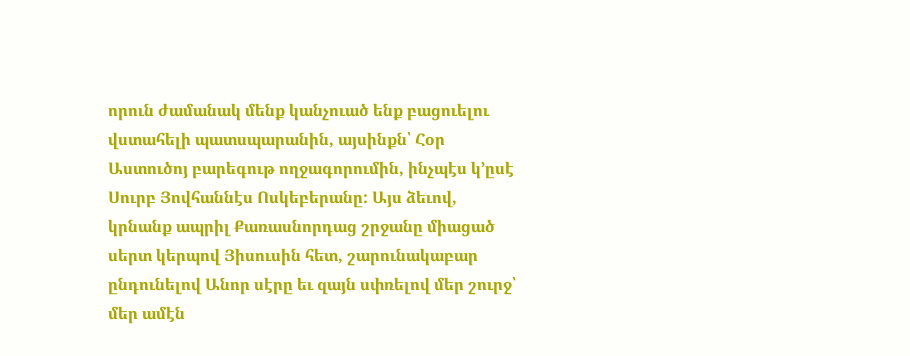որուն ժամանակ մենք կանչուած ենք բացուելու վստահելի պատսպարանին, այսինքն՝ Հօր Աստուծոյ բարեգութ ողջագորումին, ինչպէս կ’ըսէ Սուրբ Յովհաննէս Ոսկեբերանը: Այս ձեւով, կրնանք ապրիլ Քառասնորդաց շրջանը միացած սերտ կերպով Յիսուսին հետ, շարունակաբար ընդունելով Անոր սէրը եւ զայն սփռելով մեր շուրջ՝ մեր ամէն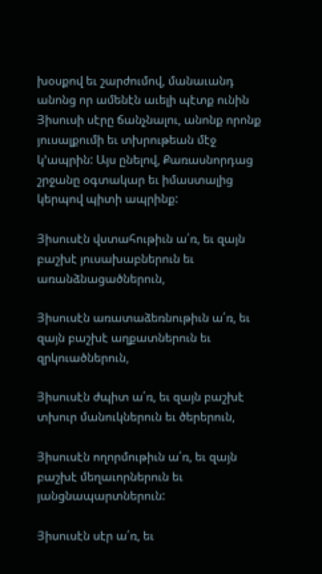խօսքով եւ շարժումով, մանաւանդ անոնց որ ամենէն աւելի պէտք ունին Յիսուսի սէրը ճանչնալու, անոնք որոնք յուսալքումի եւ տխրութեան մէջ կ’ապրին: Այս ընելով, Քառասնորդաց շրջանը օգտակար եւ իմաստալից կերպով պիտի ապրինք:

Յիսուսէն վստահութիւն ա՛ռ, եւ զայն բաշխէ յուսախաբներուն եւ առանձնացածներուն,

Յիսուսէն առատաձեռնութիւն ա՛ռ, եւ զայն բաշխէ աղքատներուն եւ զրկուածներուն,

Յիսուսէն ժպիտ ա՛ռ, եւ զայն բաշխէ տխուր մանուկներուն եւ ծերերուն,

Յիսուսէն ողորմութիւն ա՛ռ, եւ զայն բաշխէ մեղաւորներուն եւ յանցնապարտներուն:

Յիսուսէն սէր ա՛ռ, եւ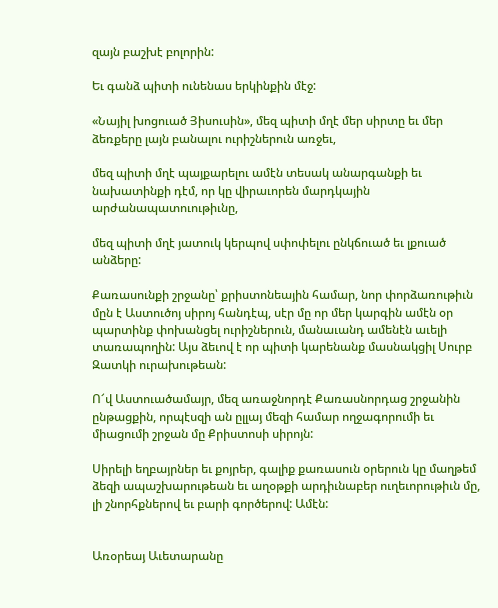զայն բաշխէ բոլորին:

Եւ գանձ պիտի ունենաս երկինքին մէջ:

«Նայիլ խոցուած Յիսուսին», մեզ պիտի մղէ մեր սիրտը եւ մեր ձեռքերը լայն բանալու ուրիշներուն առջեւ,

մեզ պիտի մղէ պայքարելու ամէն տեսակ անարգանքի եւ նախատինքի դէմ, որ կը վիրաւորեն մարդկային արժանապատուութիւնը,

մեզ պիտի մղէ յատուկ կերպով սփոփելու ընկճուած եւ լքուած անձերը:

Քառասունքի շրջանը՝ քրիստոնեային համար, նոր փորձառութիւն մըն է Աստուծոյ սիրոյ հանդէպ, սէր մը որ մեր կարգին ամէն օր պարտինք փոխանցել ուրիշներուն, մանաւանդ ամենէն աւելի տառապողին: Այս ձեւով է որ պիտի կարենանք մասնակցիլ Սուրբ Զատկի ուրախութեան:

Ո՜վ Աստուածամայր, մեզ առաջնորդէ Քառասնորդաց շրջանին ընթացքին, որպէսզի ան ըլլայ մեզի համար ողջագորումի եւ միացումի շրջան մը Քրիստոսի սիրոյն:

Սիրելի եղբայրներ եւ քոյրեր, գալիք քառասուն օրերուն կը մաղթեմ ձեզի ապաշխարութեան եւ աղօթքի արդիւնաբեր ուղեւորութիւն մը, լի շնորհքներով եւ բարի գործերով: Ամէն:


Առօրեայ Աւետարանը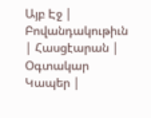Այբ Էջ | Բովանդակութիւն | Հասցէարան | Օգտակար Կապեր |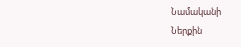Նամականի
Ներքին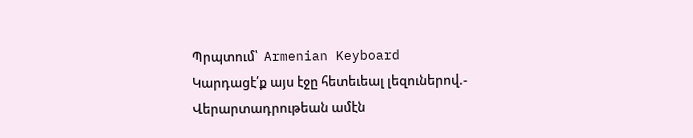Պրպտում՝  Armenian Keyboard
Կարդացէ՛ք այս էջը հետեւեալ լեզուներով.-
Վերարտադրութեան ամէն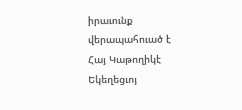իրաւունք վերապահուած է Հայ Կաթողիկէ Եկեղեցւոյ